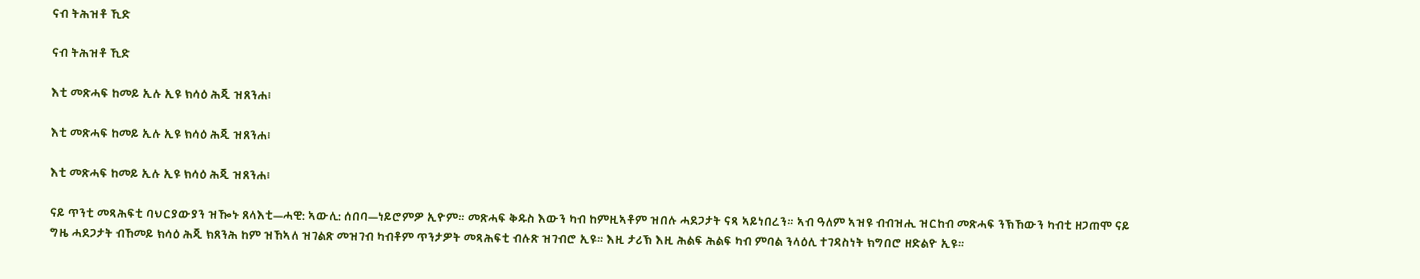ናብ ትሕዝቶ ኺድ

ናብ ትሕዝቶ ኺድ

እቲ መጽሓፍ ከመይ ኢሉ ኢዩ ክሳዕ ሕጂ ዝጸንሐ፧

እቲ መጽሓፍ ከመይ ኢሉ ኢዩ ክሳዕ ሕጂ ዝጸንሐ፧

እቲ መጽሓፍ ከመይ ኢሉ ኢዩ ክሳዕ ሕጂ ዝጸንሐ፧

ናይ ጥንቲ መጻሕፍቲ ባህርያውያን ዝዀኑ ጸላእቲ—ሓዊ: ኣውሊ: ሰበባ—ነይሮምዎ ኢዮም። መጽሓፍ ቅዱስ እውን ካብ ከምዚኣቶም ዝበሉ ሓደጋታት ናጻ ኣይነበረን። ኣብ ዓለም ኣዝዩ ብብዝሒ ዝርከብ መጽሓፍ ንኽኸውን ካብቲ ዘጋጠሞ ናይ ግዜ ሓደጋታት ብኸመይ ክሳዕ ሕጂ ክጸንሕ ከም ዝኸኣለ ዝገልጽ መዝገብ ካብቶም ጥንታዎት መጻሕፍቲ ብሉጽ ዝገብሮ ኢዩ። እዚ ታሪኽ እዚ ሕልፍ ሕልፍ ካብ ምባል ንላዕሊ ተገዳስነት ክግበሮ ዘድልዮ ኢዩ።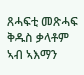ጸሓፍቲ መጽሓፍ ቅዱስ ቃላቶም ኣብ ኣእማን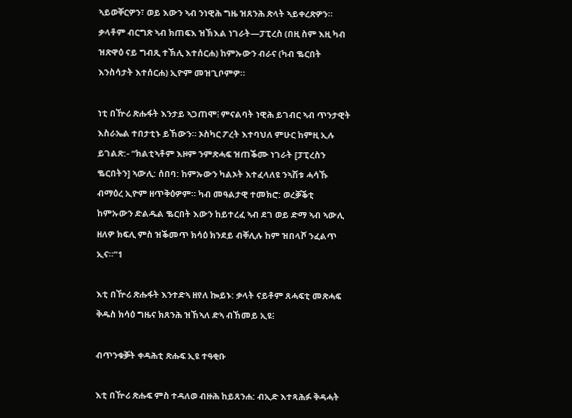ኣይወቐርዎን፣ ወይ እውን ኣብ ንነዊሕ ግዜ ዝጸንሕ ጽላት ኣይቀረጽዎን። ቃላቶም ብርግጽ ኣብ ክጠፍእ ዝኽእል ነገራት—ፓፒረስ (በዚ ስም እዚ ካብ ዝጽዋዕ ናይ ግብጺ ተኽሊ እተሰርሐ) ከምኡውን ብራና (ካብ ቈርበት እንስሳታት እተሰርሐ) ኢዮም መዝጊቦምዎ።

ነቲ በዅሪ ጽሑፋት እንታይ ኣጋጠሞ፧ ምናልባት ነዊሕ ይገብር ኣብ ጥንታዊት እስራኤል ተበታቲኑ ይኸውን። ኦስካር ፖረት እተባህለ ምሁር ከምዚ ኢሉ ይገልጽ:- “ክልቲኣቶም እዞም ንምጽሓፍ ዝጠቕሙ ነገራት [ፓፒረስን ቈርበትን] ኣውሊ: ሰበባ: ከምኡውን ካልኦት እተፈላለዩ ንኣሽቱ ሓሳኹ ብማዕረ ኢዮም ዘጥቅዕዎም። ካብ መዓልታዊ ተመክሮ: ወረቓቕቲ ከምኡውን ድልዱል ቈርበት እውን ከይተረፈ ኣብ ደገ ወይ ድማ ኣብ ኣውሊ ዘለዎ ክፍሊ ምስ ዝቕመጥ ክሳዕ ክንደይ ብቐሊሉ ከም ዝበላሾ ንፈልጥ ኢና።”1

እቲ በዅሪ ጽሑፋት እንተድኣ ዘየለ ኰይኑ: ቃላት ናይቶም ጸሓፍቲ መጽሓፍ ቅዱስ ክሳዕ ግዜና ክጸንሕ ዝኸኣለ ድኣ ብኸመይ ኢዩ፧

ብጥንቁቓት ቀዳሕቲ ጽሑፍ ኢዩ ተዓቂቡ

እቲ በዅሪ ጽሑፍ ምስ ተዳለወ ብዙሕ ከይጸንሐ: ብኢድ እተጻሕፉ ቅዳሓት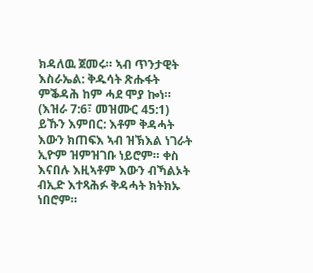ክዳለዉ ጀመሩ። ኣብ ጥንታዊት እስራኤል: ቅዱሳት ጽሑፋት ምቕዳሕ ከም ሓደ ሞያ ኰነ። (እዝራ 7:6፣ መዝሙር 45:1) ይኹን እምበር: እቶም ቅዳሓት እውን ክጠፍእ ኣብ ዝኽእል ነገራት ኢዮም ዝምዝገቡ ነይሮም። ቀስ እናበሉ እዚኣቶም እውን ብኻልኦት ብኢድ እተጻሕፉ ቅዳሓት ክትክኡ ነበሮም።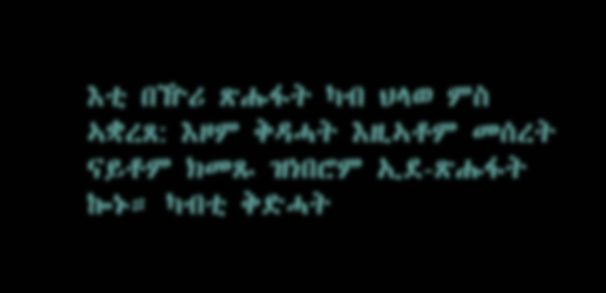እቲ በዅሪ ጽሑፋት ካብ ህላወ ምስ ኣቋረጸ: እዞም ቅዳሓት እዚኣቶም መሰረት ናይቶም ክመጹ ዝነበሮም ኢደ-ጽሑፋት ኰኑ። ካብቲ ቅድሓት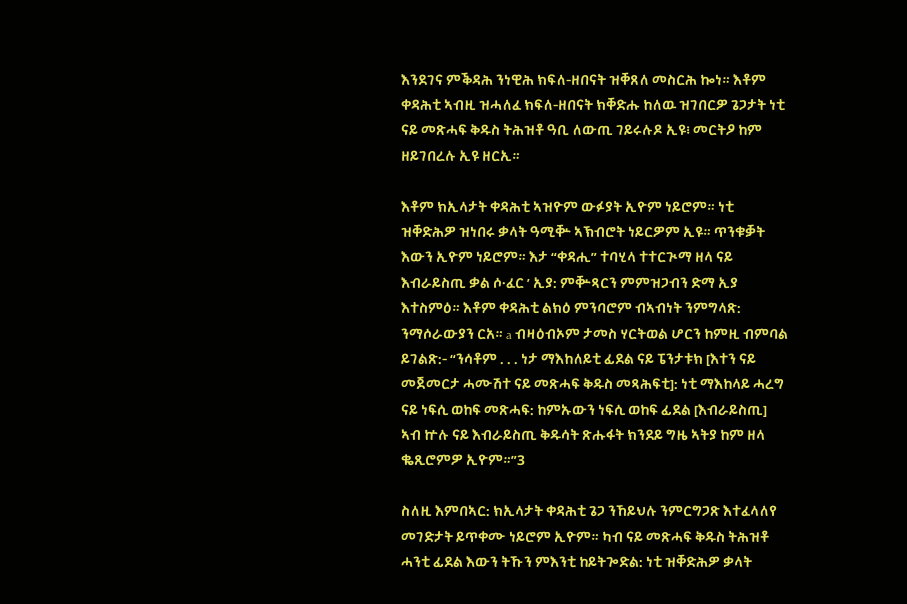እንደገና ምቕዳሕ ንነዊሕ ክፍለ-ዘበናት ዝቐጸለ መስርሕ ኰነ። እቶም ቀዳሕቲ ኣብዚ ዝሓለፈ ክፍለ-ዘበናት ክቐድሑ ከለዉ ዝገበርዎ ጌጋታት ነቲ ናይ መጽሓፍ ቅዱስ ትሕዝቶ ዓቢ ለውጢ ገይሩሉዶ ኢዩ፧ መርትዖ ከም ዘይገበረሉ ኢዩ ዘርኢ።

እቶም ክኢላታት ቀዳሕቲ ኣዝዮም ውፉያት ኢዮም ነይሮም። ነቲ ዝቐድሕዎ ዝነበሩ ቃላት ዓሚቝ ኣኽብሮት ነይርዎም ኢዩ። ጥንቁቓት እውን ኢዮም ነይሮም። እታ “ቀዳሒ” ተባሂላ ተተርጒማ ዘላ ናይ እብራይስጢ ቃል ሶ·ፈር ʹ ኢያ: ምቝጻርን ምምዝጋብን ድማ ኢያ እተስምዕ። እቶም ቀዳሕቲ ልክዕ ምንባሮም ብኣብነት ንምግላጽ: ንማሶራውያን ርአ። a ብዛዕብኦም ታመስ ሃርትወል ሆርን ከምዚ ብምባል ይገልጽ:- “ንሳቶም . . . ነታ ማእከለይቲ ፊደል ናይ ፔንታቱክ [እተን ናይ መጀመርታ ሓሙሽተ ናይ መጽሓፍ ቅዱስ መጻሕፍቲ]: ነቲ ማእከላይ ሓረግ ናይ ነፍሲ ወከፍ መጽሓፍ: ከምኡውን ነፍሲ ወከፍ ፊደል [እብራይስጢ] ኣብ ኵሉ ናይ እብራይስጢ ቅዱሳት ጽሑፋት ክንደይ ግዜ ኣትያ ከም ዘላ ቈጺሮምዎ ኢዮም።”3

ስለዚ እምበኣር: ክኢላታት ቀዳሕቲ ጌጋ ንኸይህሉ ንምርግጋጽ እተፈላለየ መገድታት ይጥቀሙ ነይሮም ኢዮም። ካብ ናይ መጽሓፍ ቅዱስ ትሕዝቶ ሓንቲ ፊደል እውን ትኹን ምእንቲ ከይትጐድል: ነቲ ዝቐድሕዎ ቃላት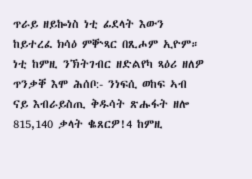ጥራይ ዘይኰነስ ነቲ ፊደላት እውን ከይተረፈ ክሳዕ ምቝጻር በጺሖም ኢዮም። ነቲ ከምዚ ንኽትገብር ዘድልየካ ጻዕሪ ዘለዎ ጥንቃቐ እሞ ሕሰቦ:- ንነፍሲ ወከፍ ኣብ ናይ እብራይስጢ ቅዱሳት ጽሑፋት ዘሎ 815,140 ቃላት ቈጸርዎ!4 ከምዚ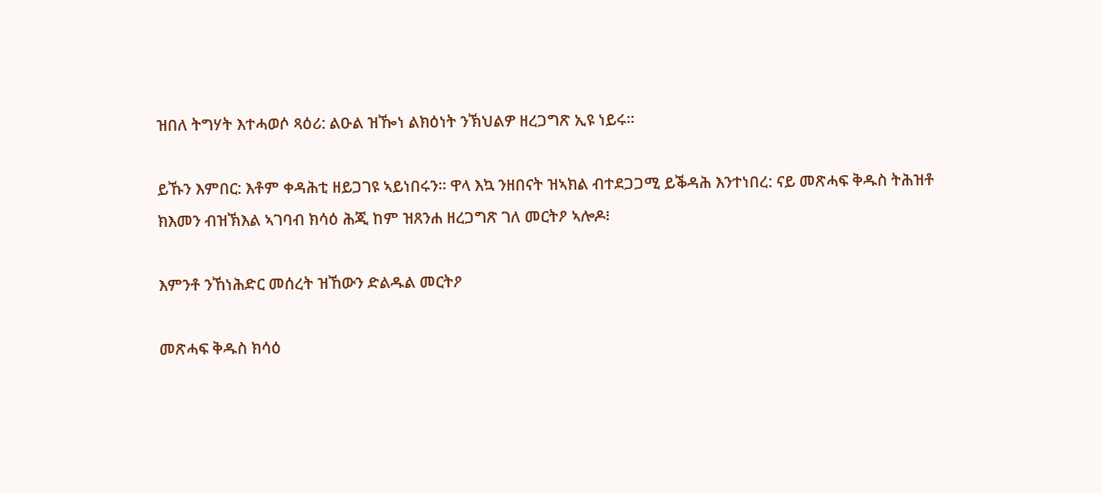ዝበለ ትግሃት እተሓወሶ ጻዕሪ: ልዑል ዝዀነ ልክዕነት ንኽህልዎ ዘረጋግጽ ኢዩ ነይሩ።

ይኹን እምበር: እቶም ቀዳሕቲ ዘይጋገዩ ኣይነበሩን። ዋላ እኳ ንዘበናት ዝኣክል ብተደጋጋሚ ይቕዳሕ እንተነበረ: ናይ መጽሓፍ ቅዱስ ትሕዝቶ ክእመን ብዝኽእል ኣገባብ ክሳዕ ሕጂ ከም ዝጸንሐ ዘረጋግጽ ገለ መርትዖ ኣሎዶ፧

እምንቶ ንኸነሕድር መሰረት ዝኸውን ድልዱል መርትዖ

መጽሓፍ ቅዱስ ክሳዕ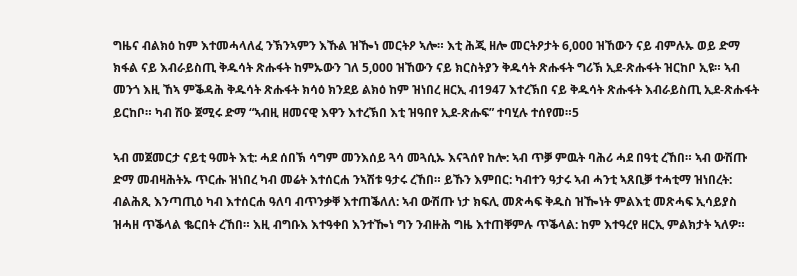ግዜና ብልክዕ ከም እተመሓላለፈ ንኽንኣምን እኹል ዝዀነ መርትዖ ኣሎ። እቲ ሕጂ ዘሎ መርትዖታት 6,000 ዝኸውን ናይ ብምሉኡ ወይ ድማ ክፋል ናይ እብራይስጢ ቅዱሳት ጽሑፋት ከምኡውን ገለ 5,000 ዝኸውን ናይ ክርስትያን ቅዱሳት ጽሑፋት ግሪኽ ኢደ-ጽሑፋት ዝርከቦ ኢዩ። ኣብ መንጎ እዚ ኸኣ ምቕዳሕ ቅዱሳት ጽሑፋት ክሳዕ ክንደይ ልክዕ ከም ዝነበረ ዘርኢ ብ1947 እተረኽበ ናይ ቅዱሳት ጽሑፋት እብራይስጢ ኢደ-ጽሑፋት ይርከቦ። ካብ ሽዑ ጀሚሩ ድማ “ኣብዚ ዘመናዊ እዋን እተረኽበ እቲ ዝዓበየ ኢደ-ጽሑፍ” ተባሂሉ ተሰየመ።5

ኣብ መጀመርታ ናይቲ ዓመት እቲ: ሓደ ሰበኽ ሳግም መንእሰይ ጓሳ መጓሲኡ እናጓሰየ ከሎ: ኣብ ጥቓ ምዉት ባሕሪ ሓደ በዓቲ ረኸበ። ኣብ ውሽጡ ድማ መብዛሕትኡ ጥርሑ ዝነበረ ካብ መሬት እተሰርሐ ንኣሽቱ ዓታሩ ረኸበ። ይኹን እምበር: ካብተን ዓታሩ ኣብ ሓንቲ ኣጸቢቓ ተሓቲማ ዝነበረት: ብልሕጺ እንጣጢዕ ካብ እተሰርሐ ዓለባ ብጥንቃቐ እተጠቕለለ: ኣብ ውሽጡ ነታ ክፍሊ መጽሓፍ ቅዱስ ዝዀነት ምልእቲ መጽሓፍ ኢሳይያስ ዝሓዘ ጥቕላል ቈርበት ረኸበ። እዚ ብግቡእ እተዓቀበ እንተዀነ ግን ንብዙሕ ግዜ እተጠቐምሉ ጥቕላል: ከም እተዓረየ ዘርኢ ምልክታት ኣለዎ።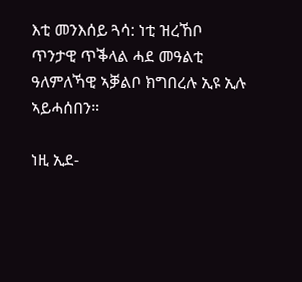እቲ መንእሰይ ጓሳ: ነቲ ዝረኸቦ ጥንታዊ ጥቕላል ሓደ መዓልቲ ዓለምለኻዊ ኣቓልቦ ክግበረሉ ኢዩ ኢሉ ኣይሓሰበን።

ነዚ ኢደ-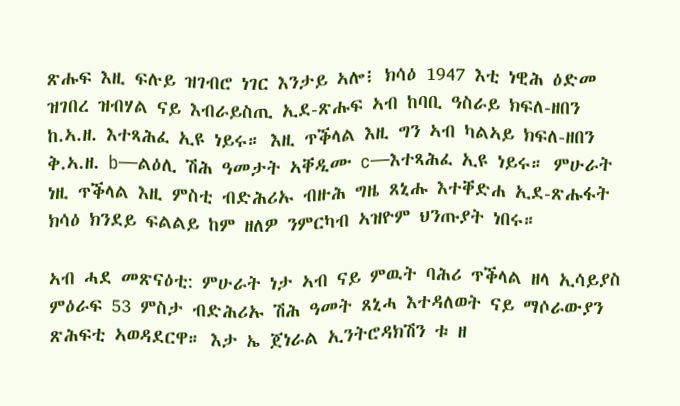ጽሑፍ እዚ ፍሉይ ዝገብሮ ነገር እንታይ ኣሎ፧ ክሳዕ 1947 እቲ ነዊሕ ዕድመ ዝገበረ ዝብሃል ናይ እብራይስጢ ኢደ-ጽሑፍ ኣብ ከባቢ ዓስራይ ክፍለ-ዘበን ከ.ኣ.ዘ. እተጻሕፈ ኢዩ ነይሩ። እዚ ጥቕላል እዚ ግን ኣብ ካልኣይ ክፍለ-ዘበን ቅ.ኣ.ዘ. b—ልዕሊ ሽሕ ዓመታት ኣቐዲሙ c—እተጻሕፈ ኢዩ ነይሩ። ምሁራት ነዚ ጥቕላል እዚ ምስቲ ብድሕሪኡ ብዙሕ ግዜ ጸኒሑ እተቐድሐ ኢደ-ጽሑፋት ክሳዕ ክንደይ ፍልልይ ከም ዘለዎ ንምርካብ ኣዝዮም ህንጡያት ነበሩ።

ኣብ ሓደ መጽናዕቲ: ምሁራት ነታ ኣብ ናይ ምዉት ባሕሪ ጥቕላል ዘላ ኢሳይያስ ምዕራፍ 53 ምስታ ብድሕሪኡ ሽሕ ዓመት ጸኒሓ እተዳለወት ናይ ማሶራውያን ጽሕፍቲ ኣወዳደርዋ። እታ ኤ ጀነራል ኢንትሮዳክሽን ቱ ዘ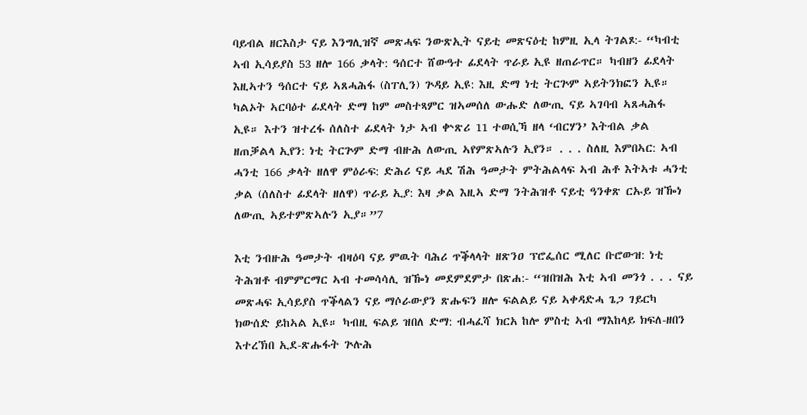ባይብል ዘርእስታ ናይ እንግሊዝኛ መጽሓፍ ንውጽኢት ናይቲ መጽናዕቲ ከምዚ ኢላ ትገልጾ:- “ካብቲ ኣብ ኢሳይያስ 53 ዘሎ 166 ቃላት: ዓሰርተ ሸውዓተ ፊደላት ጥራይ ኢዩ ዘጠራጥር። ካብዘን ፊደላት እዚኣተን ዓሰርተ ናይ ኣጸሓሕፋ (ስፐሊን) ጕዳይ ኢዩ: እዚ ድማ ነቲ ትርጕም ኣይትንክፎን ኢዩ። ካልኦት ኣርባዕተ ፊደላት ድማ ከም መስተጻምር ዝኣመሰለ ውሑድ ለውጢ ናይ ኣገባብ ኣጸሓሕፋ ኢዩ። እተን ዝተረፋ ሰለስተ ፊደላት ነታ ኣብ ቍጽሪ 11 ተወሲኻ ዘላ ‘ብርሃን’ እትብል ቃል ዘጠቓልላ ኢየን: ነቲ ትርጕም ድማ ብዙሕ ለውጢ ኣየምጽኣሉን ኢየን። . . . ስለዚ እምበኣር: ኣብ ሓንቲ 166 ቃላት ዘለዋ ምዕራፍ: ድሕሪ ናይ ሓደ ሽሕ ዓመታት ምትሕልላፍ ኣብ ሕቶ እትኣቱ ሓንቲ ቃል (ሰለስተ ፊደላት ዘለዋ) ጥራይ ኢያ: እዛ ቃል እዚኣ ድማ ንትሕዝቶ ናይቲ ዓንቀጽ ርኡይ ዝዀነ ለውጢ ኣይተምጽኣሉን ኢያ።”7

እቲ ንብዙሕ ዓመታት ብዛዕባ ናይ ምዉት ባሕሪ ጥቕላላት ዘጽንዐ ፕሮፌሰር ሚለር ቡሮውዝ: ነቲ ትሕዝቶ ብምምርማር ኣብ ተመሳሳሊ ዝዀነ መደምደምታ በጽሐ:- “ዝበዝሕ እቲ ኣብ መንጎ . . . ናይ መጽሓፍ ኢሳይያስ ጥቕላልን ናይ ማሶራውያን ጽሑፍን ዘሎ ፍልልይ ናይ ኣቀዳድሓ ጌጋ ገይርካ ክውሰድ ይከኣል ኢዩ። ካብዚ ፍልይ ዝበለ ድማ: ብሓፈሻ ክርአ ከሎ ምስቲ ኣብ ማእከላይ ክፍለ-ዘበን እተረኽበ ኢደ-ጽሑፋት ጕሉሕ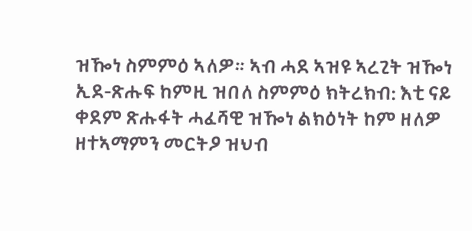ዝዀነ ስምምዕ ኣለዎ። ኣብ ሓደ ኣዝዩ ኣረጊት ዝዀነ ኢደ-ጽሑፍ ከምዚ ዝበለ ስምምዕ ክትረክብ: እቲ ናይ ቀደም ጽሑፋት ሓፈሻዊ ዝዀነ ልክዕነት ከም ዘለዎ ዘተኣማምን መርትዖ ዝህብ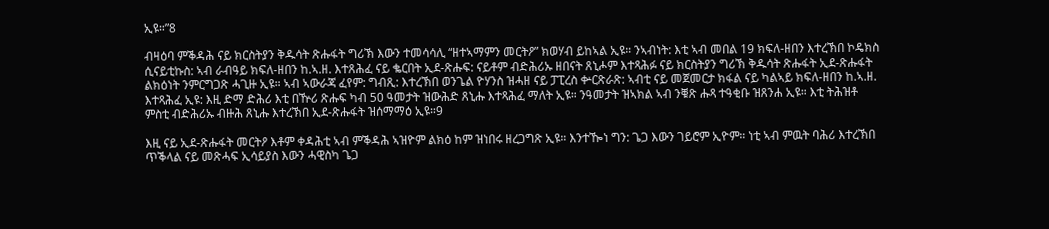ኢዩ።”8

ብዛዕባ ምቕዳሕ ናይ ክርስትያን ቅዱሳት ጽሑፋት ግሪኽ እውን ተመሳሳሊ “ዘተኣማምን መርትዖ” ክወሃብ ይከኣል ኢዩ። ንኣብነት: እቲ ኣብ መበል 19 ክፍለ-ዘበን እተረኽበ ኮዴክስ ሲናይቲኩስ: ኣብ ራብዓይ ክፍለ-ዘበን ከ.ኣ.ዘ. እተጸሕፈ ናይ ቈርበት ኢደ-ጽሑፍ: ናይቶም ብድሕሪኡ ዘበናት ጸኒሖም እተጻሕፉ ናይ ክርስትያን ግሪኽ ቅዱሳት ጽሑፋት ኢደ-ጽሑፋት ልክዕነት ንምርግጋጽ ሓጊዙ ኢዩ። ኣብ ኣውራጃ ፈየም: ግብጺ: እተረኽበ ወንጌል ዮሃንስ ዝሓዘ ናይ ፓፒረስ ቍርጽራጽ: ኣብቲ ናይ መጀመርታ ክፋል ናይ ካልኣይ ክፍለ-ዘበን ከ.ኣ.ዘ. እተጻሕፈ ኢዩ: እዚ ድማ ድሕሪ እቲ በዅሪ ጽሑፍ ካብ 50 ዓመታት ዝውሕድ ጸኒሑ እተጻሕፈ ማለት ኢዩ። ንዓመታት ዝኣክል ኣብ ንቑጽ ሑጻ ተዓቂቡ ዝጸንሐ ኢዩ። እቲ ትሕዝቶ ምስቲ ብድሕሪኡ ብዙሕ ጸኒሑ እተረኽበ ኢደ-ጽሑፋት ዝሰማማዕ ኢዩ።9

እዚ ናይ ኢደ-ጽሑፋት መርትዖ እቶም ቀዳሕቲ ኣብ ምቕዳሕ ኣዝዮም ልክዕ ከም ዝነበሩ ዘረጋግጽ ኢዩ። እንተዀነ ግን: ጌጋ እውን ገይሮም ኢዮም። ነቲ ኣብ ምዉት ባሕሪ እተረኽበ ጥቕላል ናይ መጽሓፍ ኢሳይያስ እውን ሓዊስካ ጌጋ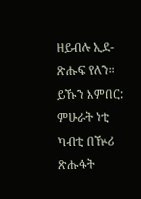ዘይብሉ ኢደ-ጽሑፍ የለን። ይኹን እምበር: ምሁራት ነቲ ካብቲ በዅሪ ጽሑፋት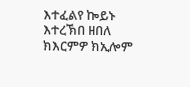እተፈልየ ኰይኑ እተረኽበ ዘበለ ክእርምዎ ክኢሎም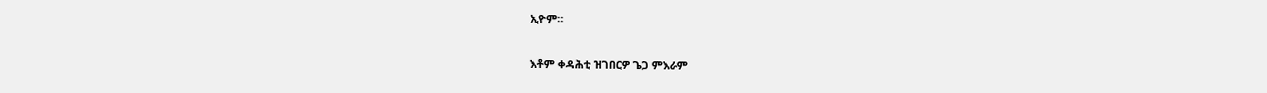ኢዮም።

እቶም ቀዳሕቲ ዝገበርዎ ጌጋ ምእራም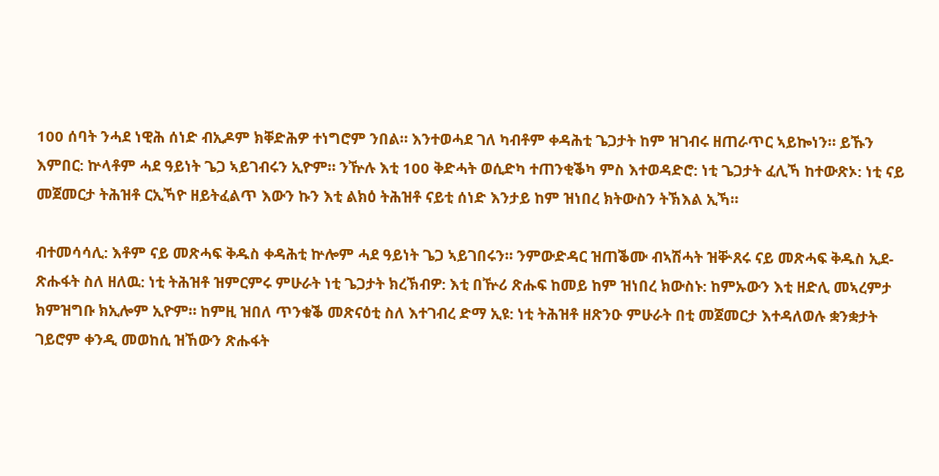100 ሰባት ንሓደ ነዊሕ ሰነድ ብኢዶም ክቐድሕዎ ተነግሮም ንበል። እንተወሓደ ገለ ካብቶም ቀዳሕቲ ጌጋታት ከም ዝገብሩ ዘጠራጥር ኣይኰነን። ይኹን እምበር: ኵላቶም ሓደ ዓይነት ጌጋ ኣይገብሩን ኢዮም። ንዅሉ እቲ 100 ቅድሓት ወሲድካ ተጠንቂቕካ ምስ እተወዳድሮ: ነቲ ጌጋታት ፈሊኻ ከተውጽኦ: ነቲ ናይ መጀመርታ ትሕዝቶ ርኢኻዮ ዘይትፈልጥ እውን ኩን እቲ ልክዕ ትሕዝቶ ናይቲ ሰነድ እንታይ ከም ዝነበረ ክትውስን ትኽእል ኢኻ።

ብተመሳሳሊ: እቶም ናይ መጽሓፍ ቅዱስ ቀዳሕቲ ኵሎም ሓደ ዓይነት ጌጋ ኣይገበሩን። ንምውድዳር ዝጠቕሙ ብኣሽሓት ዝቝጸሩ ናይ መጽሓፍ ቅዱስ ኢደ-ጽሑፋት ስለ ዘለዉ: ነቲ ትሕዝቶ ዝምርምሩ ምሁራት ነቲ ጌጋታት ክረኽብዎ: እቲ በዅሪ ጽሑፍ ከመይ ከም ዝነበረ ክውስኑ: ከምኡውን እቲ ዘድሊ መኣረምታ ክምዝግቡ ክኢሎም ኢዮም። ከምዚ ዝበለ ጥንቁቕ መጽናዕቲ ስለ እተገብረ ድማ ኢዩ: ነቲ ትሕዝቶ ዘጽንዑ ምሁራት በቲ መጀመርታ እተዳለወሉ ቋንቋታት ገይሮም ቀንዲ መወከሲ ዝኸውን ጽሑፋት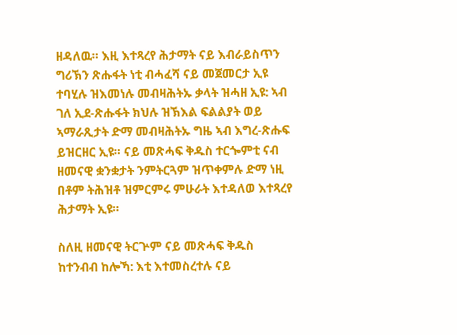ዘዳለዉ። እዚ እተጻረየ ሕታማት ናይ እብራይስጥን ግሪኽን ጽሑፋት ነቲ ብሓፈሻ ናይ መጀመርታ ኢዩ ተባሂሉ ዝእመነሉ መብዛሕትኡ ቃላት ዝሓዘ ኢዩ: ኣብ ገለ ኢደ-ጽሑፋት ክህሉ ዝኽእል ፍልልያት ወይ ኣማራጺታት ድማ መብዛሕትኡ ግዜ ኣብ እግረ-ጽሑፍ ይዝርዘር ኢዩ። ናይ መጽሓፍ ቅዱስ ተርጐምቲ ናብ ዘመናዊ ቋንቋታት ንምትርጓም ዝጥቀምሉ ድማ ነዚ በቶም ትሕዝቶ ዝምርምሩ ምሁራት እተዳለወ እተጻረየ ሕታማት ኢዩ።

ስለዚ ዘመናዊ ትርጕም ናይ መጽሓፍ ቅዱስ ከተንብብ ከሎኻ: እቲ እተመስረተሉ ናይ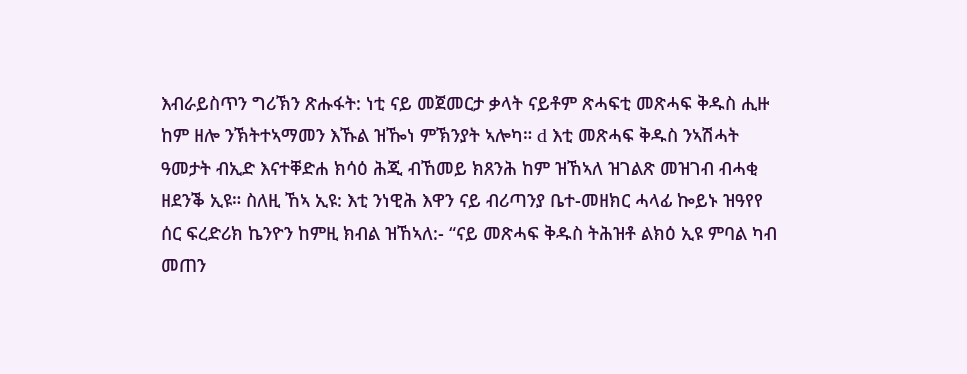እብራይስጥን ግሪኽን ጽሑፋት: ነቲ ናይ መጀመርታ ቃላት ናይቶም ጽሓፍቲ መጽሓፍ ቅዱስ ሒዙ ከም ዘሎ ንኽትተኣማመን እኹል ዝዀነ ምኽንያት ኣሎካ። d እቲ መጽሓፍ ቅዱስ ንኣሽሓት ዓመታት ብኢድ እናተቐድሐ ክሳዕ ሕጂ ብኸመይ ክጸንሕ ከም ዝኸኣለ ዝገልጽ መዝገብ ብሓቂ ዘደንቕ ኢዩ። ስለዚ ኸኣ ኢዩ: እቲ ንነዊሕ እዋን ናይ ብሪጣንያ ቤተ-መዘክር ሓላፊ ኰይኑ ዝዓየየ ሰር ፍረድሪክ ኬንዮን ከምዚ ክብል ዝኸኣለ:- “ናይ መጽሓፍ ቅዱስ ትሕዝቶ ልክዕ ኢዩ ምባል ካብ መጠን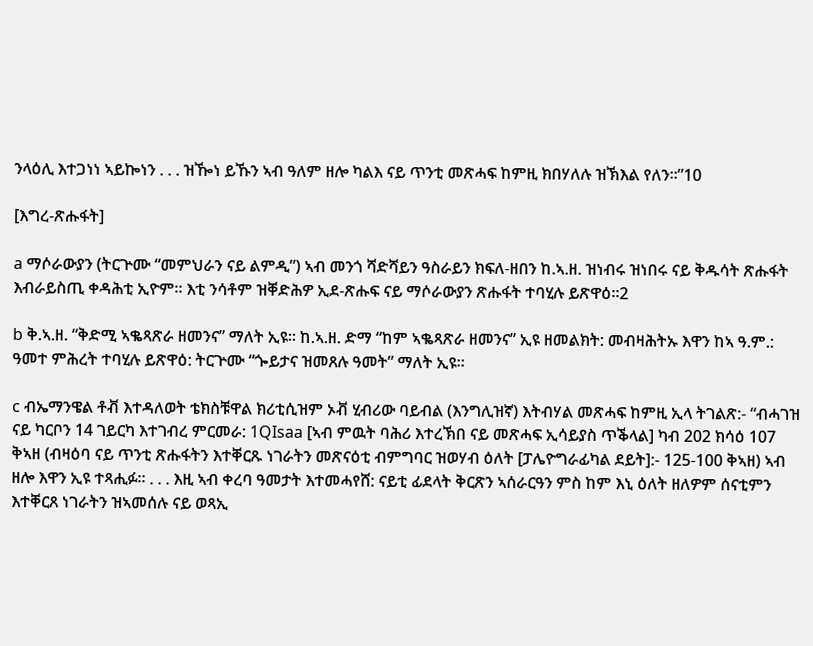ንላዕሊ እተጋነነ ኣይኰነን . . . ዝዀነ ይኹን ኣብ ዓለም ዘሎ ካልእ ናይ ጥንቲ መጽሓፍ ከምዚ ክበሃለሉ ዝኽእል የለን።”10

[እግረ-ጽሑፋት]

a ማሶራውያን (ትርጕሙ “መምህራን ናይ ልምዲ”) ኣብ መንጎ ሻድሻይን ዓስራይን ክፍለ-ዘበን ከ.ኣ.ዘ. ዝነብሩ ዝነበሩ ናይ ቅዱሳት ጽሑፋት እብራይስጢ ቀዳሕቲ ኢዮም። እቲ ንሳቶም ዝቐድሕዎ ኢደ-ጽሑፍ ናይ ማሶራውያን ጽሑፋት ተባሂሉ ይጽዋዕ።2

b ቅ.ኣ.ዘ. “ቅድሚ ኣቈጻጽራ ዘመንና” ማለት ኢዩ። ከ.ኣ.ዘ. ድማ “ከም ኣቈጻጽራ ዘመንና” ኢዩ ዘመልክት: መብዛሕትኡ እዋን ከኣ ዓ.ም.: ዓመተ ምሕረት ተባሂሉ ይጽዋዕ: ትርጕሙ “ጐይታና ዝመጸሉ ዓመት” ማለት ኢዩ።

c ብኤማንዌል ቶቭ እተዳለወት ቴክስቹዋል ክሪቲሲዝም ኦቭ ሂብሪው ባይብል (እንግሊዝኛ) እትብሃል መጽሓፍ ከምዚ ኢላ ትገልጽ:- “ብሓገዝ ናይ ካርቦን 14 ገይርካ እተገብረ ምርመራ: 1QIsaa [ኣብ ምዉት ባሕሪ እተረኽበ ናይ መጽሓፍ ኢሳይያስ ጥቕላል] ካብ 202 ክሳዕ 107 ቅኣዘ (ብዛዕባ ናይ ጥንቲ ጽሑፋትን እተቐርጹ ነገራትን መጽናዕቲ ብምግባር ዝወሃብ ዕለት [ፓሌዮግራፊካል ደይት]:- 125-100 ቅኣዘ) ኣብ ዘሎ እዋን ኢዩ ተጻሒፉ። . . . እዚ ኣብ ቀረባ ዓመታት እተመሓየሸ: ናይቲ ፊደላት ቅርጽን ኣሰራርዓን ምስ ከም እኒ ዕለት ዘለዎም ሰናቲምን እተቐርጸ ነገራትን ዝኣመሰሉ ናይ ወጻኢ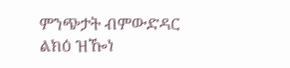ምንጭታት ብምውድዳር ልክዕ ዝዀነ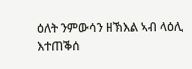ዕለት ንምውሳን ዘኽእል ኣብ ላዕሊ እተጠቕሰ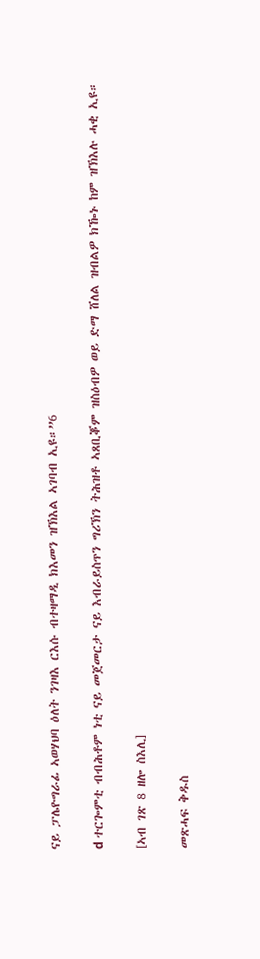ናይ ፓሌዮግራፊ ኣወሃህባ ዕለት ንገዛእ ርእሱ ብተዛማዲ ክእመን ዝኽእል ኣገባብ ኢዩ።”6

d ተርጐምቲ ብብሕቶም ነቲ ናይ መጀመርታ ናይ እብራይስጥን ግሪኽን ትሕዝቶ ኣጸቢቖም ዝስዕብዎ ወይ ድማ ሸለል ዝብልዎ ክዀኑ ከም ዝኽእሉ ሓቂ ኢዩ።

[ኣብ ገጽ 8 ዘሎ ስእሊ]

መጽሓፍ ቅዱስ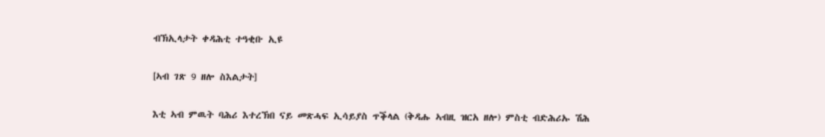ብኽኢላታት ቀዳሕቲ ተዓቂቡ ኢዩ

[ኣብ ገጽ 9 ዘሎ ስእልታት]

እቲ ኣብ ምዉት ባሕሪ እተረኽበ ናይ መጽሓፍ ኢሳይያስ ጥቕላል (ቅዳሑ ኣብዚ ዝርአ ዘሎ) ምስቲ ብድሕሪኡ ሽሕ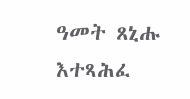ዓመት ጸኒሑ እተጻሕፈ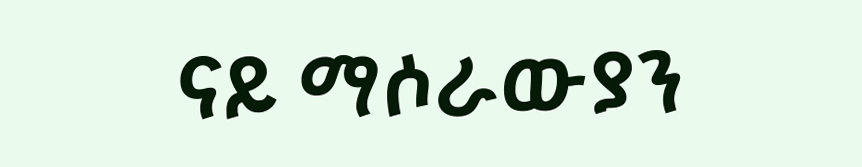ናይ ማሶራውያን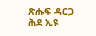ጽሑፍ ዳርጋ ሕደ ኢዩ